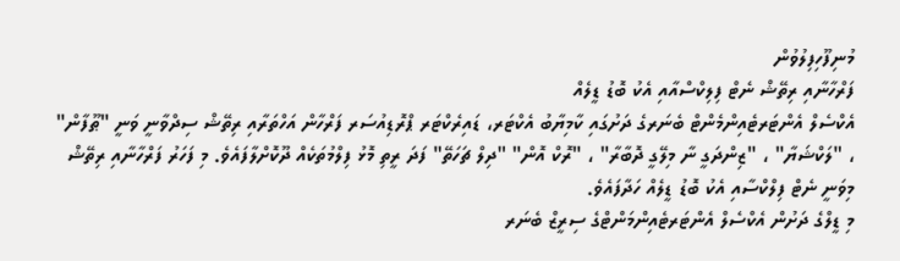މުނިފޫހިފިލުވުން
ފަރްހާނާއި ރިތޭޝް ނެޓް ފިލިކްސްއާއި އެކު ބޮޑު ޑީލެއް
އެކްސެލް އެންޓަރޓެއިންމެންޓް ބެނަރގެ ދަށުގައި ކާމިޔާބު އެކްޓަރ، ޑައިރެކްޓަރ ޕްރޮޑިއުސަރ ފަރްހާން އަހްތަރާއި ރިތޭޝް ސިދްވާނީ ވަނީ "ޠޫފާން" ، "ލަކްޝަޔާ" ، "ޒިންދަގީ ނާ މިލޭގީ ދޮބާރާ" ، "ރޮކް އޮން" "ދިލް ޗަހަތޭ" ފަދަ ރީތި މޮޅު ފިލްމުތަކެއް ދޫކޮށްލާފައެވެ. މި ފަހަރު ފަރްހާނާއި ރިތޭޝް މިވަނީ ނެޓް ފިލްކްސާއި އެކު ބޮޑު ޑީލެއް ހަދާފައެވެ.
މި ޑީލްގެ ދަށުން އެކްސެލް އެންޓަރޓެއިންމަންޓްގެ ސިރީޒް ބެނަރ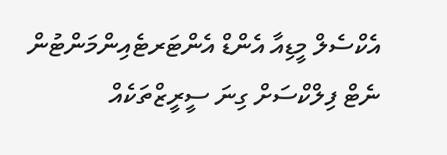އެކްސެލް މީޑިއާ އެންޑް އެންޓަރޓެއިންމަންޓުން ނެޓް ފިލްކްސަށް ގިނަ ސީރީޒްތަކެއް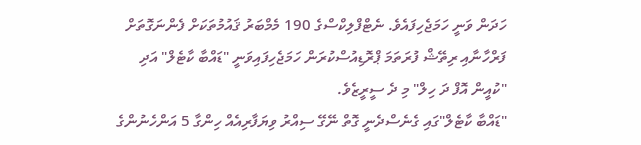ހަދަން ވަނީ ހަމަޖެހިފައެވެ. ނެޓްފްލިކްސްގެ 190 މެމްބަރު ޤައުމުތަކަށް ފެންނަގޮތަށް ފަރްހާނާއި ރިތޭޝް ފުރަތަމަ ޕްރޮޑިއުސްކުރަން ހަމަޖެހިފައިވަނީ "ޑައްބާ ކާޓެލް" އަދި "ކުއީން އޮފް ދަ ހިލް" މި ދެ ސީރީޒެވެ.
"ޑައްބާ ކާޓެލް"ގައި ގެނެސްދެނީ ގޮތް ނޭގޭ ސިއްރު ވިޔަފާރިއެއް ހިންގާ 5 އަންހެނުންގެ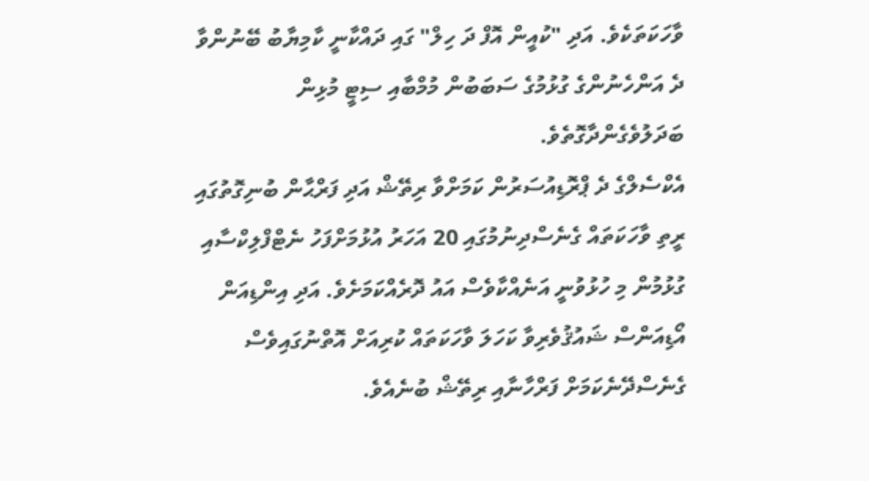ވާހަކަތަކެވެ. އަދި "ކުއީން އޮފް ދަ ހިލް" ގައި ދައްކާނީ ކާމިޔާބު ބޭނުންވާ ދެ އަންހެނުންގެ ގުޅުމުގެ ސަބަބުން މުމްބާއި ސިޓީ މުޅިން ބަދަލުވެގެންދާގޮތެވެ.
އެކްސެލްގެ ދެ ޕްރޮޑިއުސަރުން ކަމަށްވާ ރިތޭޝް އަދި ފަރްޙާން ބުނިގޮތުގައި ރީތި ވާހަކަތައް ގެނެސްދިނުމުގައި 20 އަހަރު އުޅުމަށްފަހު ނެޓްފްލިކްސާއި ގުޅުމުން މި ހުޅުވުނީ އަނެއްކާވެސް އައު ދޮރެއްކަމަށެވެ. އަދި އިންޑިއަން އޯޑިއަންސް ޝައުޤުވެރިވާ ކަހަލަ ވާހަކަތައް ކުރިއަށް އޮތްނުގައިވެސް ގެނެސްދޭނެކަމަށް ފަރްހާނާއި ރިތޭޝް ބުނެއެވެ.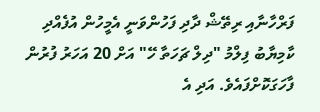ފަރްހާނާއި ރިތޭޝް ދާދި ފަހުންވަނީ އެމީހުން އުފެއްދި ކާމިޔާބު ފިލްމު "ދިލް ޗަހަތާ ހޭ" އަށް 20 އަހަރު ފުރުން ފާހަގަކޮށްފައެވެ. އަދި އެ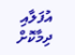އުފަލާއި ދިމާކޮށް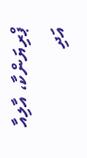ޕްރިޔަންކާ، އާލިއާ އަދި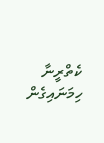ކެތްރީނާ ހިމަނައިގެން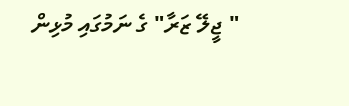" ޖީލޭ ޒަރާ" ގެ ނަމުގައި މުޅިން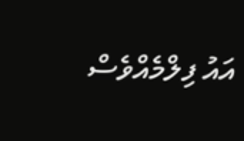އައު ފިލްމެއްވެސް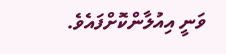ވަނީ އިއުލާންކޮށްފައެވެ.